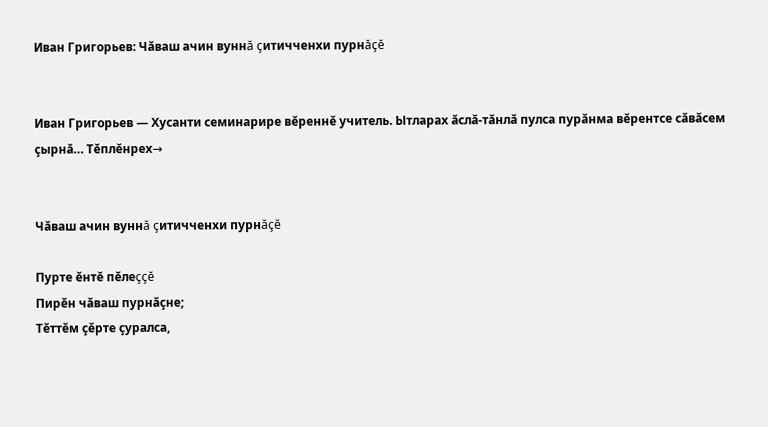Иван Григорьев: Чăваш ачин вуннă çитичченхи пурнăçĕ


Иван Григорьев — Хусанти семинарире вĕреннĕ учитель. Ытларах ăслă-тăнлă пулса пурăнма вĕрентсе сăвăсем çырнă… Тĕплĕнрех→


Чăваш ачин вуннă çитичченхи пурнăçĕ

Пурте ĕнтĕ пĕлеççĕ
Пирĕн чăваш пурнăçне;
Тĕттĕм çĕрте çуралса,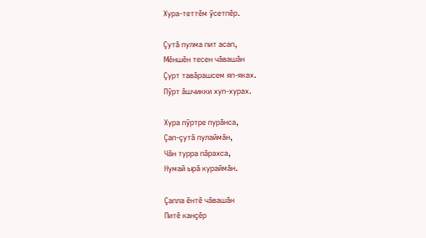Хура-теттĕм ÿсетпĕр.

Çутă пулма пит асап,
Мĕншĕн тесен чăвашăн
Çурт тавăрашсем яп-яках.
Пÿрт ăшчикки хуп-хурах.

Хура пÿртре пурăнса,
Çап-çутă пулаймăн,
Чăн турра пăрахса,
Нумай ырă кураймăн.

Çапла ĕнтĕ чăвашăн
Питĕ канçĕр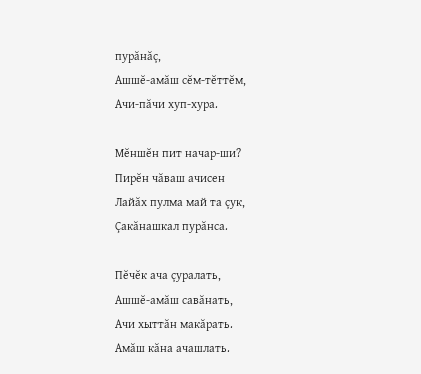пурăнăç,
Ашшĕ-амăш сĕм-тĕттĕм,
Ачи-пăчи хуп-хура.

Мĕншĕн пит начар-ши?
Пирĕн чăваш ачисен
Лайăх пулма май та çук,
Çакăнашкал пурăнса.

Пĕчĕк ача çуралать,
Ашшĕ-амăш савăнать,
Ачи хыттăн макăрать.
Амăш кăна ачашлать.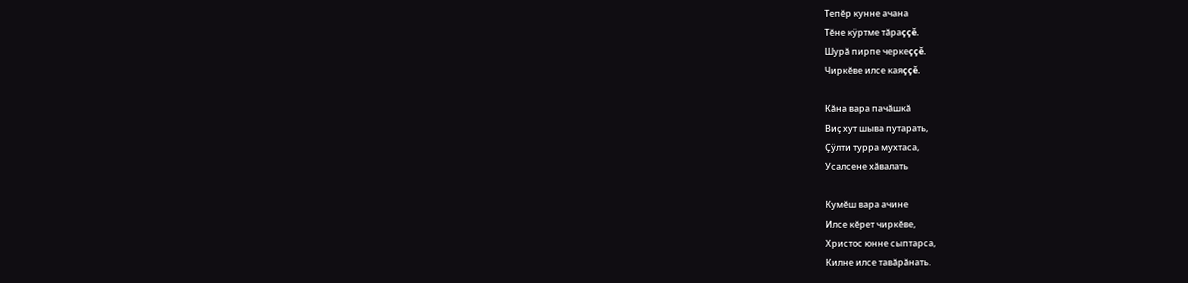Тепĕр кунне ачана
Тĕне кÿртме тăраççĕ.
Шурă пирпе черкеççĕ.
Чиркĕве илсе каяççĕ.

Кăна вара пачăшкă
Виç хут шыва путарать,
Çÿлти турра мухтаса,
Усалсене хăвалать

Кумĕш вара ачине
Илсе кĕрет чиркĕве,
Христос юнне сыптарса,
Килне илсе тавăрăнать.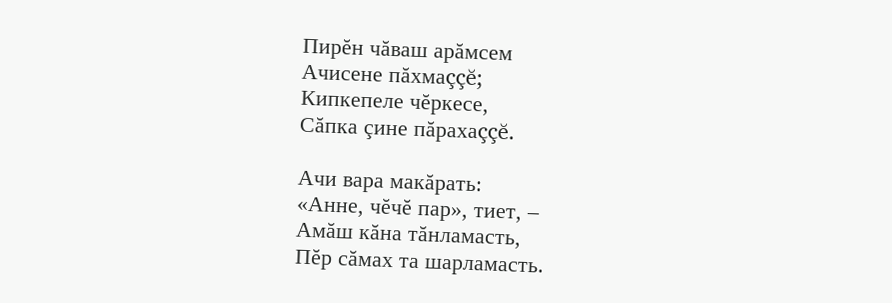Пирĕн чăваш арăмсем
Ачисене пăхмаççĕ;
Кипкепеле чĕркесе,
Сăпка çине пăрахаççĕ.

Ачи вара макăрать:
«Анне, чĕчĕ пар», тиет, –
Амăш кăна тăнламасть,
Пĕр сăмах та шарламасть.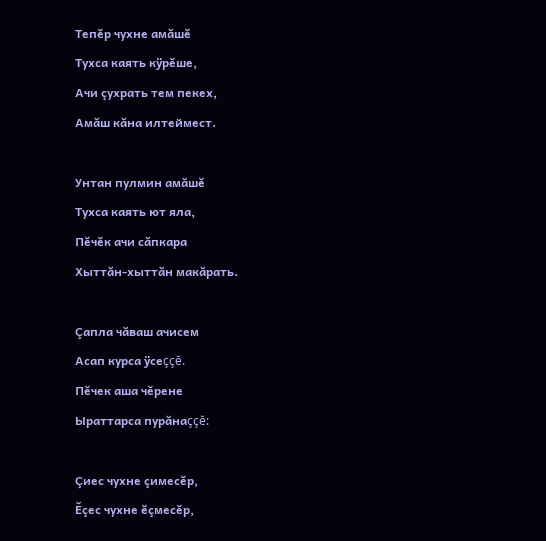Тепĕр чухне амăшĕ
Тухса каять кÿрĕше,
Ачи çухрать тем пекех,
Амăш кăна илтеймест.

Унтан пулмин амăшĕ
Тухса каять ют яла,
Пĕчĕк ачи сăпкара
Хыттăн-хыттăн макăрать.

Çапла чăваш ачисем
Асап курса ÿсеççĕ.
Пĕчек аша чĕрене
Ыраттарса пурăнаççĕ:

Çиес чухне çимесĕр,
Ĕçес чухне ĕçмесĕр,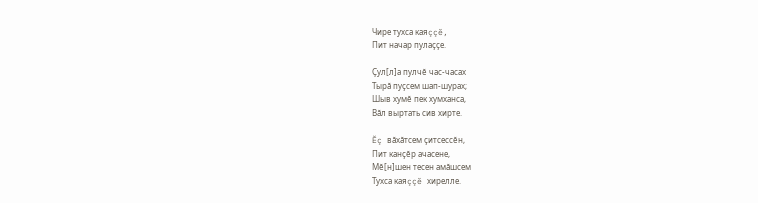Чире тухса каяççĕ,
Пит начар пулаççе.

Çул[л]а пулчĕ час-часах
Тырă пуçсем шап-шурах;
Шыв хумĕ пек хумханса,
Вăл выртать сив хирте.

Ĕç вăхăтсем çитсессĕн,
Пит канçĕр ачасене,
Мĕ[н]шен тесен амăшсем
Тухса каяççĕ хирелле.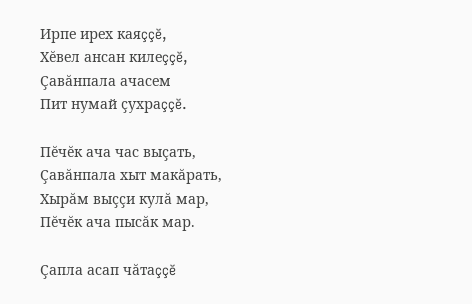Ирпе ирех каяççĕ,
Хĕвел ансан килеççĕ,
Çавăнпала ачасем
Пит нумай çухраççĕ.

Пĕчĕк ача час выçать,
Çавăнпала хыт макăрать,
Хырăм выççи кулă мар,
Пĕчĕк ача пысăк мар.

Çапла асап чăтаççĕ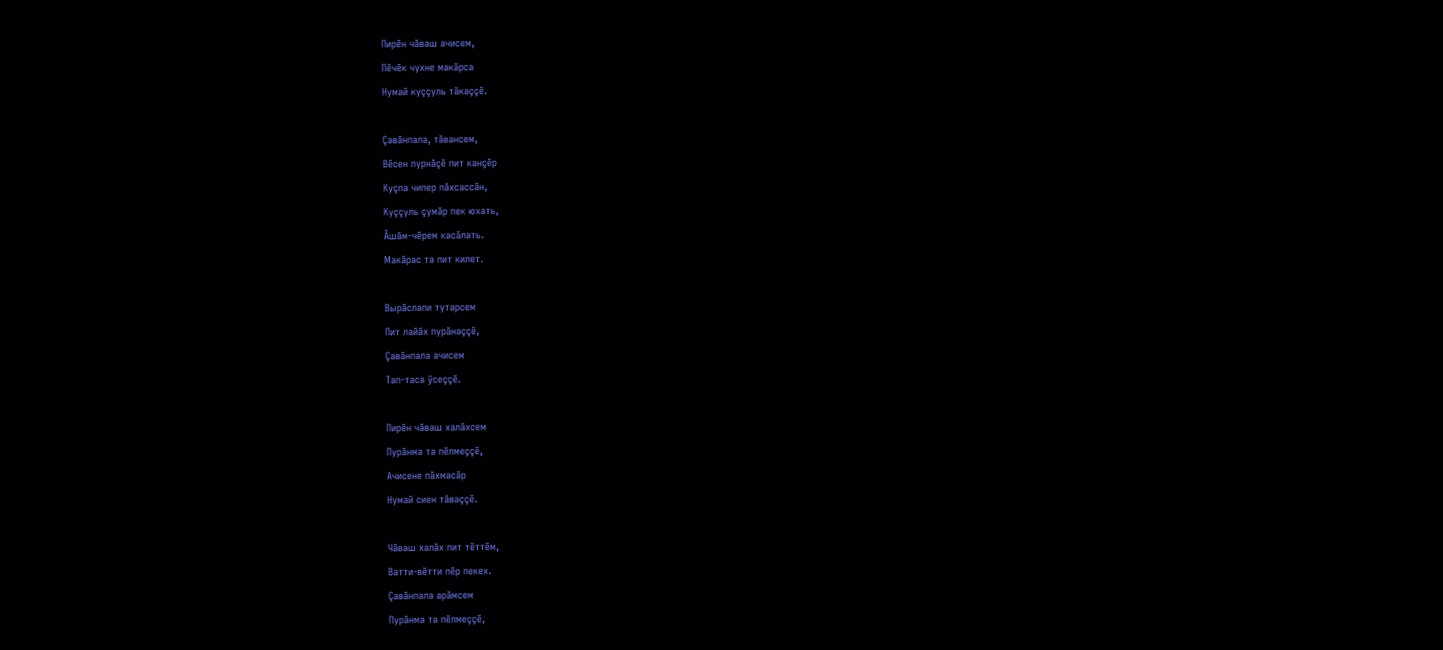Пирĕн чăваш ачисем,
Пĕчĕк чухне макăрса
Нумай куççуль тăкаççĕ.

Çавăнпала, тăвансем,
Вĕсен пурнăçĕ пит канçĕр
Куçпа чипер пăхсассăн,
Куççуль çумăр пек юхать,
Ăшăм-чĕрем касăлать.
Макăрас та пит килет.

Вырăслапи тутарсем
Пит лайăх пурăнаççĕ,
Çавăнпала ачисем
Тап-таса ÿсеççĕ.

Пирĕн чăваш халăхсем
Пурăнма та пĕлмеççĕ,
Ачисене пăхмасăр
Нумай сиен тăваççĕ.

Чăваш халăх пит тĕттĕм,
Ватти-вĕтти пĕр пекех.
Çавăнпала арăмсем
Пурăнма та пĕлмеççĕ,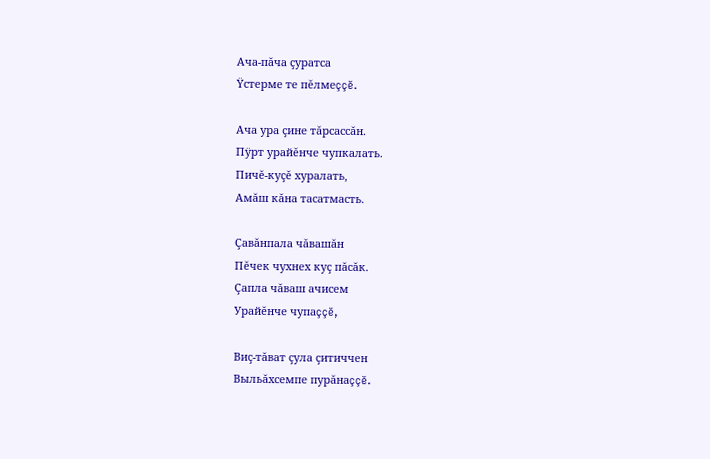Ача-пăча çуратса
Ÿстерме те пĕлмеççĕ.

Ача ура çине тăрсассăн.
Пÿрт урайĕнче чупкалать.
Пичĕ-куçĕ хуралать,
Амăш кăна тасатмасть.

Çавăнпала чăвашăн
Пĕчек чухнех куç пăсăк.
Çапла чăваш ачисем
Урайĕнче чупаççĕ,

Виç-тăват çула çитиччен
Выльăхсемпе пурăнаççĕ.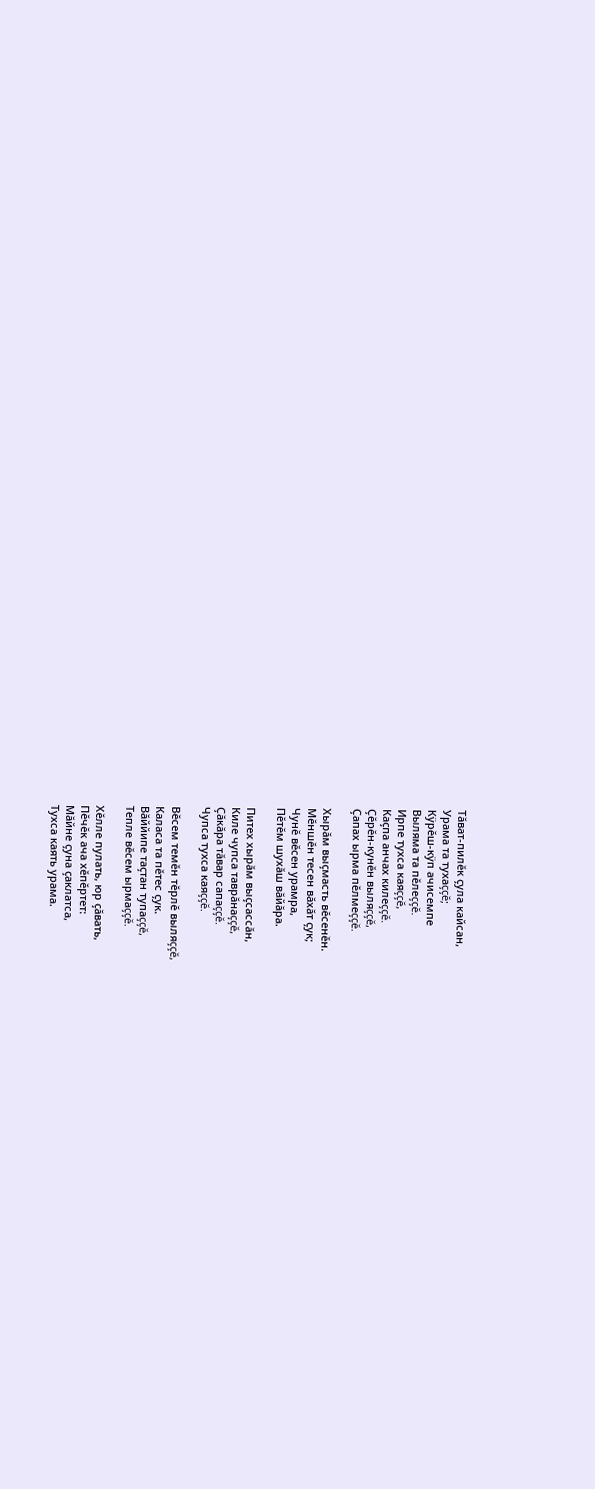Тăват-пилĕк çула кайсан,
Урама та тухаççĕ;
Кÿрĕш-кÿп ачисемпе
Выляма та пĕлеççĕ.
Ирпе тухса каяççĕ,
Каçпа анчах килеççĕ.
Çĕрĕн-кунĕн выляççĕ,
Çапах ырма пĕлмеççĕ.

Хырăм выçмасть вĕсенĕн.
Мĕншĕн тесен вăхăт çук;
Чунĕ вĕсен урамра,
Пĕтĕм шухăш вăйăра.

Питех хырăм выçсассăн,
Киле чупса таврăнаççĕ,
Çăкăра тăвар сапаççĕ.
Чупса тухса каяççĕ.

Вĕсем темĕн тĕрлĕ выляççĕ,
Каласа та пĕтес çук.
Вăййипе таçтан тупаççĕ,
Тепле вĕсем ырмаççĕ.

Хĕлле пулать, юр çăвать,
Пĕчĕк ача хĕпĕртет:
Мăйне çуна çаклатса,
Тухса каять урама.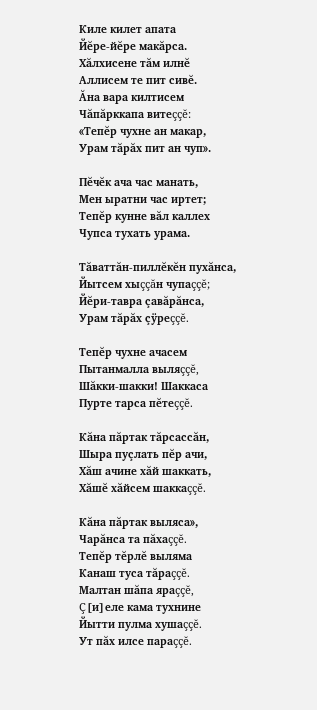Киле килет апата
Йĕре-йĕре макăрса.
Хăлхисене тăм илнĕ
Аллисем те пит сивĕ.
Ăна вара килтисем
Чăпăрккапа витеççĕ:
«Тепĕр чухне ан макар,
Урам тăрăх пит ан чуп».

Пĕчĕк ача час манать,
Мен ыратни час иртет;
Тепĕр кунне вăл каллех
Чупса тухать урама.

Тăваттăн-пиллĕкĕн пухăнса,
Йытсем хыççăн чупаççĕ;
Йĕри-тавра çавăрăнса,
Урам тăрăх çÿреççĕ.

Тепĕр чухне ачасем
Пытанмалла выляççĕ,
Шăкки-шакки! Шаккаса
Пурте тарса пĕтеççĕ.

Кăна пăртак тăрсассăн,
Шыра пуçлать пĕр ачи,
Хăш ачине хăй шаккать,
Хăшĕ хăйсем шаккаççĕ.

Кăна пăртак выляса»,
Чарăнса та пăхаççĕ.
Тепĕр тĕрлĕ выляма
Канаш туса тăраççĕ.
Малтан шăпа яраççĕ,
Ç[и]еле кама тухнине
Йытти пулма хушаççĕ.
Ут пăх илсе параççĕ.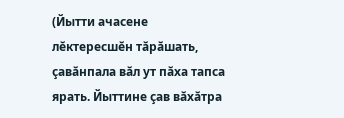(Йытти ачасене лĕктересшĕн тăрăшать, çавăнпала вăл ут пăха тапса ярать. Йыттине çав вăхăтра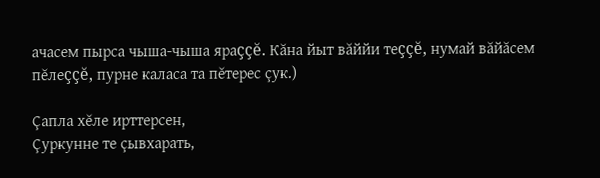ачасем пырса чыша-чыша яраççĕ. Кăна йыт вăййи теççĕ, нумай вăйăсем пĕлеççĕ, пурне каласа та пĕтерес çук.)

Çапла хĕле ирттерсен,
Çуркунне те çывхарать,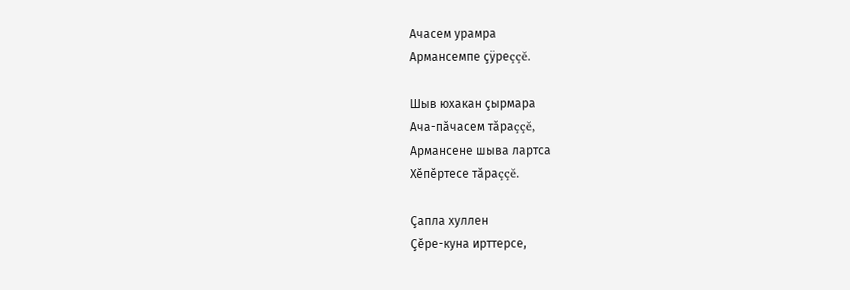Ачасем урамра
Армансемпе çÿреççĕ.

Шыв юхакан çырмара
Ача-пăчасем тăраççĕ,
Армансене шыва лартса
Хĕпĕртесе тăраççĕ.

Çапла хуллен
Çĕре-куна ирттерсе,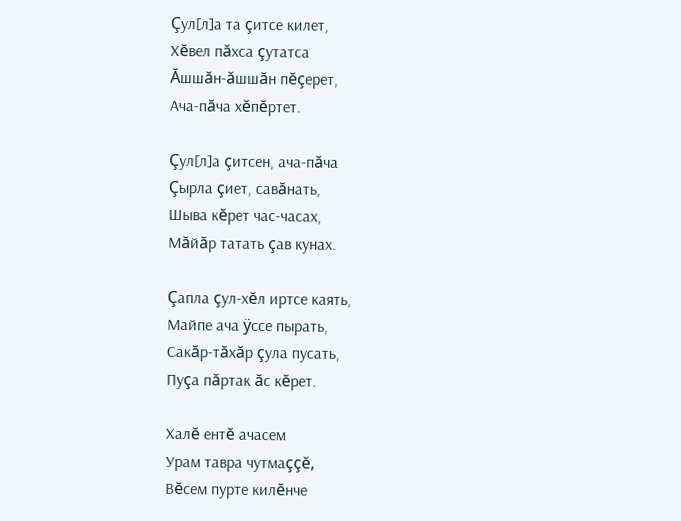Çул[л]а та çитсе килет,
Хĕвел пăхса çутатса
Ăшшăн-ăшшăн пĕçерет,
Ача-пăча хĕпĕртет.

Çул[л]а çитсен, ача-пăча
Çырла çиет, савăнать,
Шыва кĕрет час-часах,
Мăйăр татать çав кунах.

Çапла çул-хĕл иртсе каять,
Майпе ача ÿссе пырать,
Сакăр-тăхăр çула пусать,
Пуçа пăртак ăс кĕрет.

Халĕ ентĕ ачасем
Урам тавра чутмаççĕ,
Вĕсем пурте килĕнче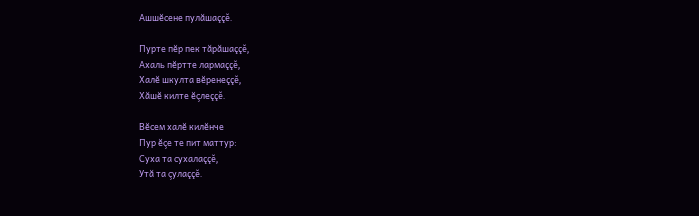Ашшĕсене пулăшаççĕ.

Пурте пĕр пек тăрăшаççĕ,
Ахаль пĕртте лармаççĕ,
Халĕ шкулта вĕренеççĕ,
Хăшĕ килте ĕçлеççĕ.

Вĕсем халĕ килĕнче
Пур ĕçе те пит маттур:
Суха та сухалаççĕ,
Утă та çулаççĕ.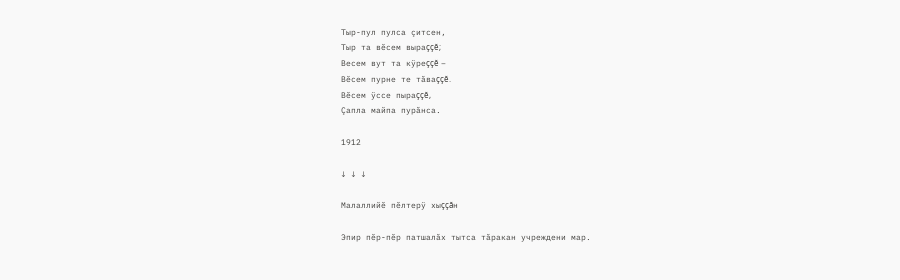Тыр-пул пулса çитсен,
Тыр та вĕсем выраççĕ;
Весем вут та кÿреççĕ –
Вĕсем пурне те тăваççĕ.
Вĕсем ÿссе пыраççĕ,
Çапла майпа пурăнса.

1912

↓ ↓ ↓

Малаллийĕ пĕлтерÿ хыççăн

Эпир пĕр-пĕр патшалăх тытса тăракан учреждени мар.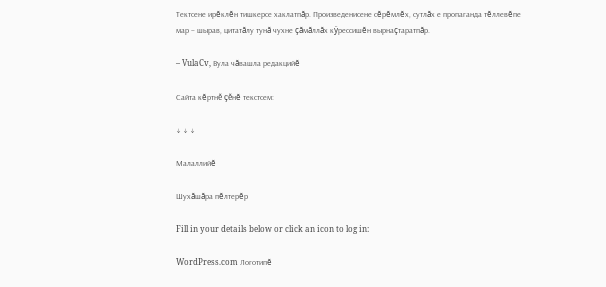Тектсене ирĕклĕн тишкерсе хаклатпăр. Произведенисене сĕрĕмлĕх, сутлăх е пропаганда тĕллевĕпе мар – шырав, цитатăлу тунă чухне çăмăллăх кÿрессишĕн вырнаçтаратпăр.

– VulaCv, Вула чăвашла редакцийĕ

Сайта кĕртнĕ çĕнĕ текстсем:

↓ ↓ ↓

Малаллийĕ

Шухăшăра пĕлтерĕр

Fill in your details below or click an icon to log in:

WordPress.com Логотипĕ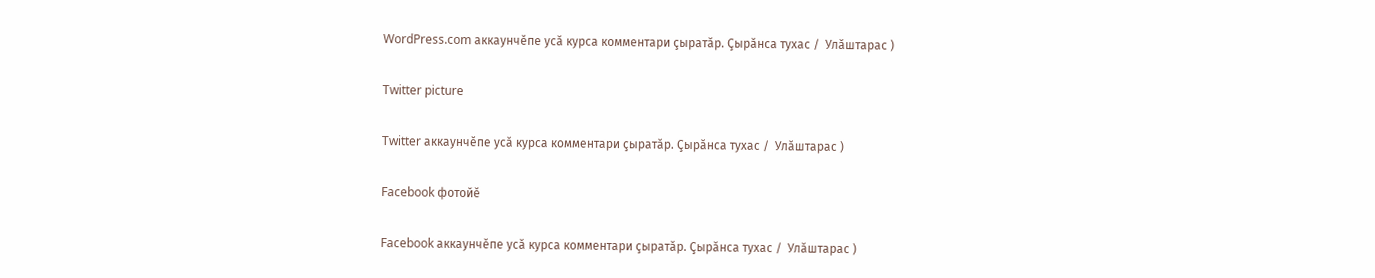WordPress.com аккаунчĕпе усă курса комментари çыратăр. Çырăнса тухас /  Улăштарас )

Twitter picture

Twitter аккаунчĕпе усă курса комментари çыратăр. Çырăнса тухас /  Улăштарас )

Facebook фотойĕ

Facebook аккаунчĕпе усă курса комментари çыратăр. Çырăнса тухас /  Улăштарас )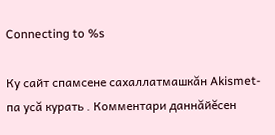Connecting to %s

Ку сайт спамсене сахаллатмашкăн Akismet-па усă курать . Комментари даннăйĕсен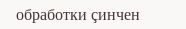обработки çинчен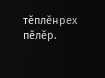тĕплĕнрех пĕлĕр.